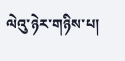ལེའུ་ཉེར་གཉིས་པ།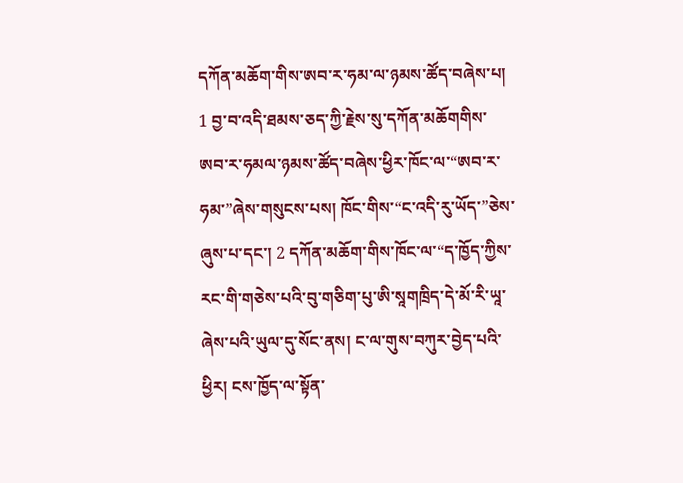དཀོན་མཆོག་གིས་ཨབ་ར་ཧམ་ལ་ཉམས་ཚོད་བཞེས་པ།
1 བྱ་བ་འདི་ཐམས་ཅད་ཀྱི་རྗེས་སུ་དཀོན་མཆོགགིས་ཨབ་ར་ཧམལ་ཉམས་ཚོད་བཞེས་ཕྱིར་ཁོང་ལ་“ཨབ་ར་ཧམ་”ཞེས་གསུངས་པས། ཁོང་གིས་“ང་འདི་རུ་ཡོད་”ཅེས་ཞུས་པ་དང་། 2 དཀོན་མཆོག་གིས་ཁོང་ལ་“ད་ཁྱོད་ཀྱིས་རང་གི་གཅེས་པའི་བུ་གཅིག་པུ་ཨི་སཱགཁྲིད་དེ་མོ་རི་ཡཱ་ཞེས་པའི་ཡུལ་དུ་སོང་ནས། ང་ལ་གུས་བཀུར་བྱེད་པའི་ཕྱིར། ངས་ཁྱོད་ལ་སྟོན་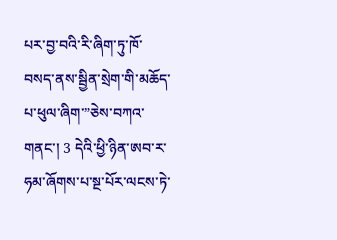པར་བྱ་བའི་རི་ཞིག་ཏུ་ཁོ་བསད་ནས་སྦྱིན་སྲེག་གི་མཆོད་པ་ཕུལ་ཞིག་”ཅེས་བཀའ་གནང་། 3 དེའི་ཕྱི་ཉིན་ཨབ་ར་ཧམ་ཞོགས་པ་སྔ་པོར་ལངས་ཏེ་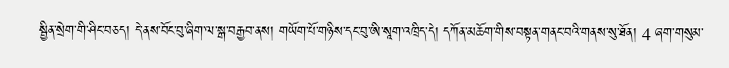སྦྱིན་སྲེག་གི་ཤིང་བཅད། དེ་ནས་བོང་བུ་ཞིག་ལ་སྒ་བརྒྱབ་ནས། གཡོག་པོ་གཉིས་དང་བུ་ཨི་སཱག་འཁྲིད་དེ། དཀོན་མཆོག་གིས་བསྟན་གནང་བའི་གནས་སུ་ཐོན། 4 ཞག་གསུམ་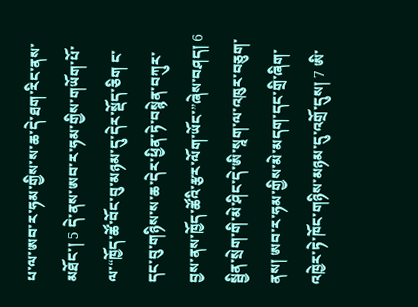པ་ལ་ཨབ་ར་ཧམ་གྱིས་ས་ཆ་དེ་ཐག་རིང་ནས་མཐོང་། 5 དེ་ནས་ཨབ་ར་ཧམ་གྱིས་གཡོག་པོ་ལ་“ཁྱོད་ཚོ་བོང་བུ་མཉམ་དུ་དེར་སྡོད་ཅིག ང་དང་བུ་གཉིས་ས་ཆ་དེར་ཕྱིན་ཏེ་བསྙེན་བཀུར་བྱས་ནས་ཁྱོད་ཚོའི་རྩར་ལོག་ཡོང་”ཞེས་བཤད། 6 སྦྱིན་སྲེག་གི་མེ་ཤིང་དེ་ཨི་སཱག་ལ་འཁུར་བཅུག་ནས། ཨབ་ར་ཧམ་གྱིས་མེ་མདག་དང་གྲི་ཞིག་འཁྱེར་ཏེ་ཁོང་གཉིས་མཉམ་དུ་འགྲོ་དུས། 7 ཨི་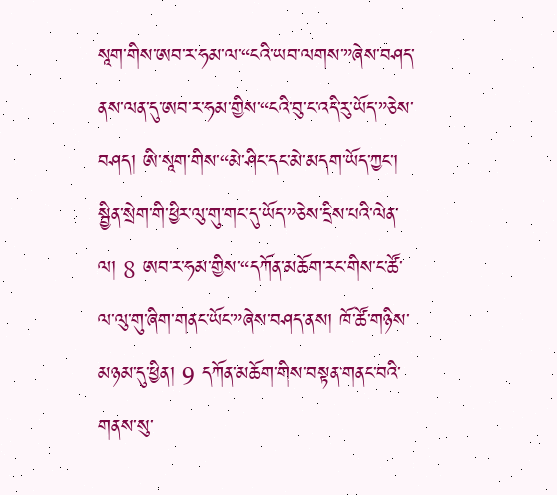སཱག་གིས་ཨབ་ར་ཧམ་ལ་“ངའི་ཡབ་ལགས་”ཞེས་བཤད་ནས་ལན་དུ་ཨབ་ར་ཧམ་གྱིས་“ངའི་བུ་ང་འདི་རུ་ཡོད་”ཅེས་བཤད། ཨི་སཱག་གིས་“མེ་ཤིང་དང་མེ་མདག་ཡོད་ཀྱང་། སྦྱིན་སྲེག་གི་ཕྱིར་ལུ་གུ་གང་དུ་ཡོད་”ཅེས་དྲིས་པའི་ལེན་ལ། 8 ཨབ་ར་ཧམ་གྱིས་“དཀོན་མཆོག་རང་གིས་ང་ཚོ་ལ་ལུ་གུ་ཞིག་གནང་ཡོང་”ཞེས་བཤད་ནས། ཁོ་ཚོ་གཉིས་མཉམ་དུ་ཕྱིན། 9 དཀོན་མཆོག་གིས་བསྟན་གནང་བའི་གནས་སུ་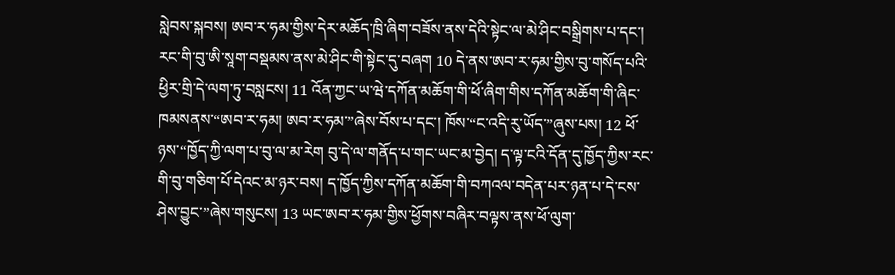སླེབས་སྐབས། ཨབ་ར་ཧམ་གྱིས་དེར་མཆོད་ཁྲི་ཞིག་བཟོས་ནས་དེའི་སྟེང་ལ་མེ་ཤིང་བསྒྲིགས་པ་དང་། རང་གི་བུ་ཨི་སཱག་བསྡམས་ནས་མེ་ཤིང་གི་སྟེང་དུ་བཞག 10 དེ་ནས་ཨབ་ར་ཧམ་གྱིས་བུ་གསོད་པའི་ཕྱིར་གྲི་དེ་ལག་ཏུ་བསླངས། 11 འོན་ཀྱང་ཡ་ཝེ་དཀོན་མཆོག་གི་ཕོ་ཞིག་གིས་དཀོན་མཆོག་གི་ཞིང་ཁམསནས་“ཨབ་ར་ཧམ། ཨབ་ར་ཧམ་”ཞེས་བོས་པ་དང་། ཁོས་“ང་འདི་རུ་ཡོད་”ཞུས་པས། 12 ཕོ་ཉས་“ཁྱོད་ཀྱི་ལག་པ་བུ་ལ་མ་རེག བུ་དེ་ལ་གནོད་པ་གང་ཡང་མ་བྱེད། ད་ལྟ་ངའི་དོན་དུ་ཁྱོད་ཀྱིས་རང་གི་བུ་གཅིག་པོ་དེའང་མ་ཉར་བས། ད་ཁྱོད་ཀྱིས་དཀོན་མཆོག་གི་བཀའལ་བདེན་པར་ཉན་པ་དེ་ངས་ཤེས་བྱུང་”ཞེས་གསུངས། 13 ཡང་ཨབ་ར་ཧམ་གྱིས་ཕྱོགས་བཞིར་བལྟས་ནས་ཕོ་ལུག་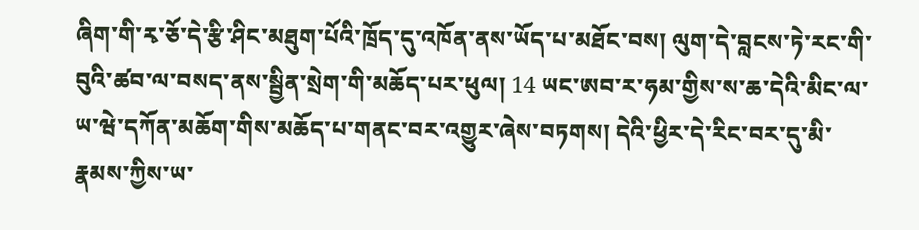ཞིག་གི་རྭ་ཅོ་དེ་རྩི་ཤིང་མཐུག་པོའི་ཁྲོད་དུ་འཁོན་ནས་ཡོད་པ་མཐོང་བས། ལུག་དེ་བླངས་ཏེ་རང་གི་བུའི་ཚབ་ལ་བསད་ནས་སྦྱིན་སྲེག་གི་མཆོད་པར་ཕུལ། 14 ཡང་ཨབ་ར་ཧམ་གྱིས་ས་ཆ་དེའི་མིང་ལ་ཡ་ཝེ་དཀོན་མཆོག་གིས་མཆོད་པ་གནང་བར་འགྱུར་ཞེས་བཏགས། དེའི་ཕྱིར་དེ་རིང་བར་དུ་མི་རྣམས་ཀྱིས་ཡ་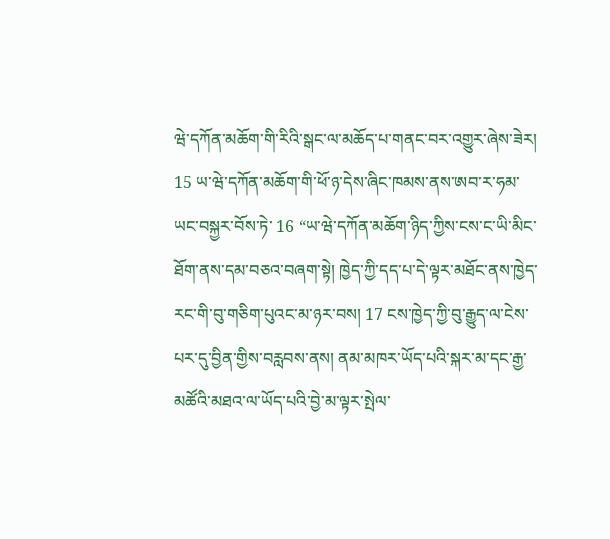ཝེ་དཀོན་མཆོག་གི་རིའི་སྒང་ལ་མཆོད་པ་གནང་བར་འགྱུར་ཞེས་ཟེར། 15 ཡ་ཝེ་དཀོན་མཆོག་གི་ཕོ་ཉ་དེས་ཞིང་ཁམས་ནས་ཨབ་ར་ཧམ་ཡང་བསྐྱར་བོས་ཏེ་ 16 “ཡ་ཝེ་དཀོན་མཆོག་ཉིད་ཀྱིས་ངས་ང་ཡི་མིང་ཐོག་ནས་དམ་བཅའ་བཞག་སྟེ། ཁྱེད་ཀྱི་དད་པ་དེ་ལྟར་མཐོང་ནས་ཁྱེད་རང་གི་བུ་གཅིག་པུའང་མ་ཉར་བས། 17 ངས་ཁྱེད་ཀྱི་བུ་རྒྱུད་ལ་ངེས་པར་དུ་བྱིན་གྱིས་བརླབས་ནས། ནམ་མཁར་ཡོད་པའི་སྐར་མ་དང་རྒྱ་མཚོའི་མཐའ་ལ་ཡོད་པའི་བྱེ་མ་ལྟར་སྤེལ་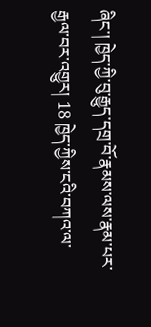ཞིང་། ཁྱེད་ཀྱི་བུ་རྒྱུད་དགྲ་བོ་རྣམས་ལས་རྣམ་པར་རྒྱལ་བར་འགྱུར། 18 ཁྱེད་ཀྱིས་ངའི་བཀའ་ལ་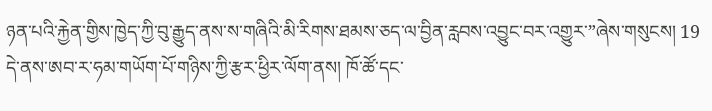ཉན་པའི་རྐྱེན་གྱིས་ཁྱེད་ཀྱི་བུ་རྒྱུད་ནས་ས་གཞིའི་མི་རིགས་ཐམས་ཅད་ལ་བྱིན་རླབས་འབྱུང་བར་འགྱུར་”ཞེས་གསུངས། 19 དེ་ནས་ཨབ་ར་ཧམ་གཡོག་པོ་གཉིས་ཀྱི་རྩར་ཕྱིར་ལོག་ནས། ཁོ་ཚོ་དང་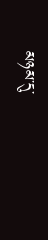མཉམ་དུ་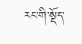རང་གི་སྡོད་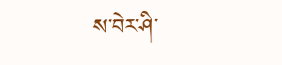ས་བེར་ཤི་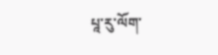པཱ་རུ་ལོག་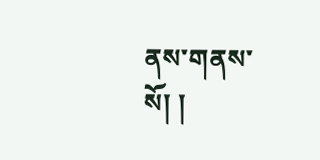ནས་གནས་སོ། །